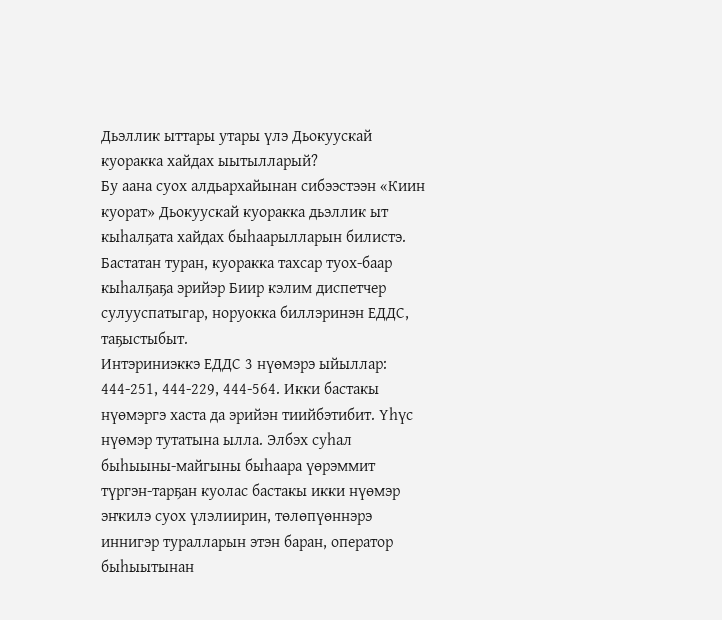Дьэллик ыттары утары үлэ Дьокуускай куоракка хайдах ыытылларый?
Бу аана суох алдьархайынан сибээстээн «Киин куорат» Дьокуускай куоракка дьэллик ыт кыһалҕата хайдах быһаарылларын билистэ.
Бастатан туран, куоракка тахсар туох-баар кыһалҕаҕа эрийэр Биир кэлим диспетчер сулууспатыгар, норуокка биллэринэн ЕДДС, таҕыстыбыт.
Интэриниэккэ ЕДДС 3 нүөмэрэ ыйыллар: 444-251, 444-229, 444-564. Икки бастакы нүөмэргэ хаста да эрийэн тиийбэтибит. Үһүс нүөмэр тутатына ылла. Элбэх суһал быһыыны-майгыны быһаара үөрэммит түргэн-тарҕан куолас бастакы икки нүөмэр эҥкилэ суох үлэлиирин, төлөпүөннэрэ иннигэр туралларын этэн баран, оператор быһыытынан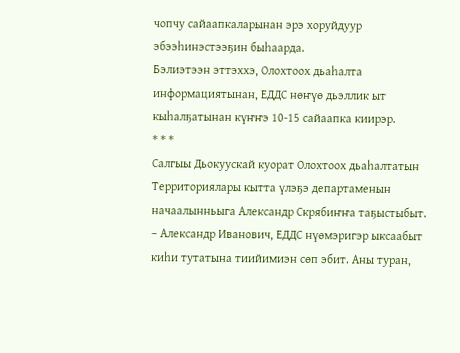чопчу сайаапкаларынан эрэ хоруйдуур эбээһинэстээҕин быһаарда.
Бэлиэтээн эттэххэ, Олохтоох дьаһалта информациятынан, ЕДДС нөҥүө дьэллик ыт кыһалҕатынан күҥҥэ 10-15 сайаапка киирэр.
* * *
Салгыы Дьокуускай куорат Олохтоох дьаһалтатын Территориялары кытта үлэҕэ департаменын начаалынньыга Александр Скрябиҥҥа таҕыстыбыт.
– Александр Иванович, ЕДДС нүөмэригэр ыксаабыт киһи тутатына тиийимиэн сөп эбит. Аны туран,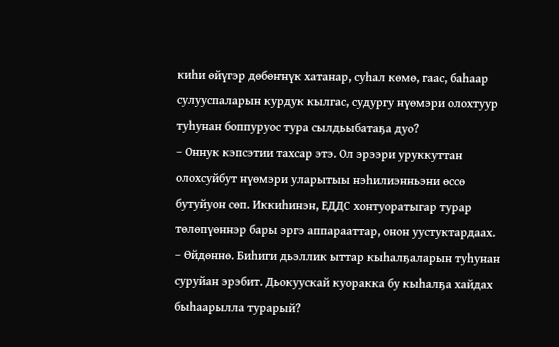киһи өйүгэр дөбөҥнүк хатанар, суһал көмө, гаас, баһаар сулууспаларын курдук кылгас, судургу нүөмэри олохтуур туһунан боппуруос тура сылдьыбатаҕа дуо?
– Оннук кэпсэтии тахсар этэ. Ол эрээри уруккуттан олохсуйбут нүөмэри уларытыы нэһилиэнньэни өссө бутуйуон сөп. Иккиһинэн, ЕДДС хонтуоратыгар турар төлөпүөннэр бары эргэ аппарааттар, онон уустуктардаах.
– Өйдөннө. Биһиги дьэллик ыттар кыһалҕаларын туһунан суруйан эрэбит. Дьокуускай куоракка бу кыһалҕа хайдах быһаарылла турарый?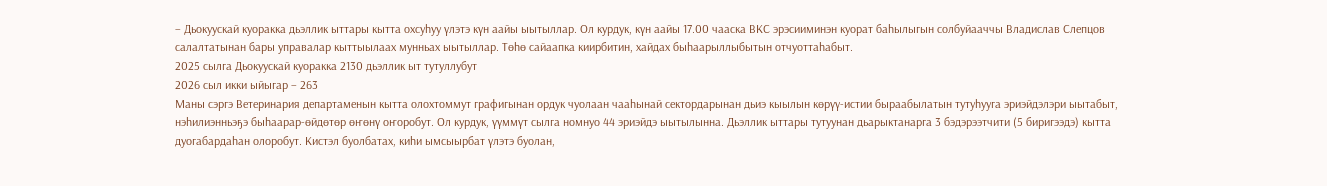– Дьокуускай куоракка дьэллик ыттары кытта охсуһуу үлэтэ күн аайы ыытыллар. Ол курдук, күн аайы 17.00 чааска ВКС эрэсииминэн куорат баһылыгын солбуйааччы Владислав Слепцов салалтатынан бары управалар кыттыылаах мунньах ыытыллар. Төһө сайаапка киирбитин, хайдах быһаарыллыбытын отчуоттаһабыт.
2025 сылга Дьокуускай куоракка 2130 дьэллик ыт тутуллубут
2026 сыл икки ыйыгар – 263
Маны сэргэ Ветеринария департаменын кытта олохтоммут графигынан ордук чуолаан чааһынай сектордарынан дьиэ кыылын көрүү-истии быраабылатын тутуһууга эриэйдэлэри ыытабыт, нэһилиэнньэҕэ быһаарар-өйдөтөр өҥөнү оҥоробут. Ол курдук, үүммүт сылга номнуо 44 эриэйдэ ыытылынна. Дьэллик ыттары тутуунан дьарыктанарга 3 бэдэрээтчити (5 биригээдэ) кытта дуогабардаһан олоробут. Кистэл буолбатах, киһи ымсыырбат үлэтэ буолан,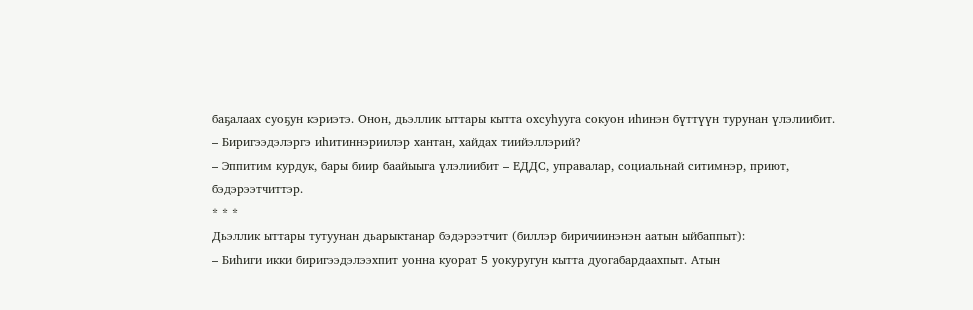баҕалаах суоҕун кэриэтэ. Онон, дьэллик ыттары кытта охсуһууга сокуон иһинэн бүттүүн турунан үлэлиибит.
– Биригээдэлэргэ иһитиннэриилэр хантан, хайдах тиийэллэрий?
– Эппитим курдук, бары биир баайыыга үлэлиибит – ЕДДС, управалар, социальнай ситимнэр, приют, бэдэрээтчиттэр.
* * *
Дьэллик ыттары тутуунан дьарыктанар бэдэрээтчит (биллэр биричиинэнэн аатын ыйбаппыт):
– Биһиги икки биригээдэлээхпит уонна куорат 5 уокуругун кытта дуогабардаахпыт. Атын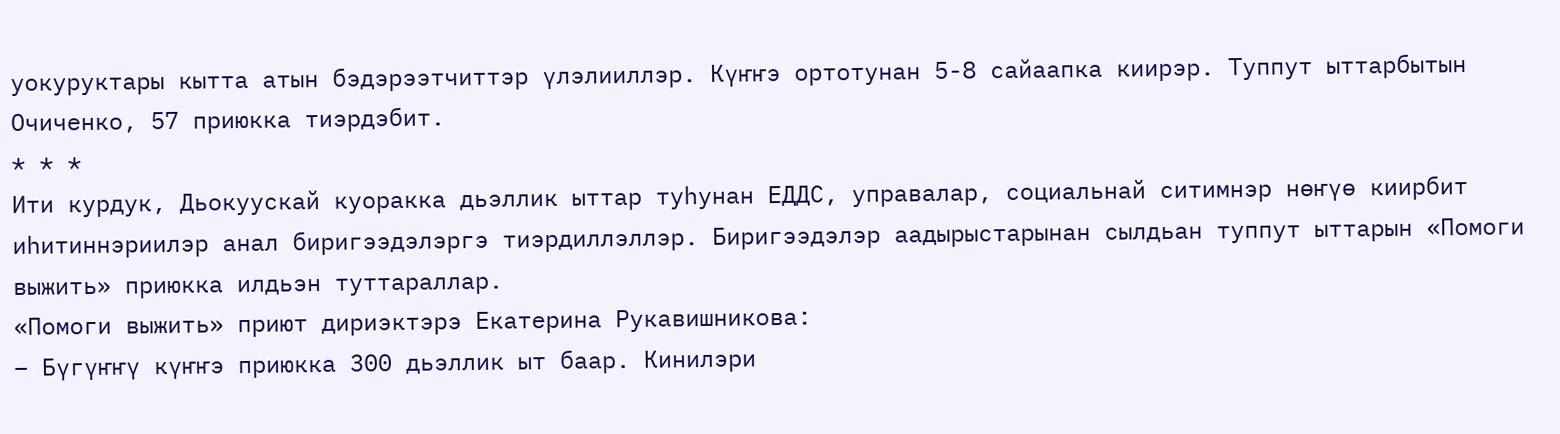уокуруктары кытта атын бэдэрээтчиттэр үлэлииллэр. Күҥҥэ ортотунан 5-8 сайаапка киирэр. Туппут ыттарбытын Очиченко, 57 приюкка тиэрдэбит.
* * *
Ити курдук, Дьокуускай куоракка дьэллик ыттар туһунан ЕДДС, управалар, социальнай ситимнэр нөҥүө киирбит иһитиннэриилэр анал биригээдэлэргэ тиэрдиллэллэр. Биригээдэлэр аадырыстарынан сылдьан туппут ыттарын «Помоги выжить» приюкка илдьэн туттараллар.
«Помоги выжить» приют дириэктэрэ Екатерина Рукавишникова:
– Бүгүҥҥү күҥҥэ приюкка 300 дьэллик ыт баар. Кинилэри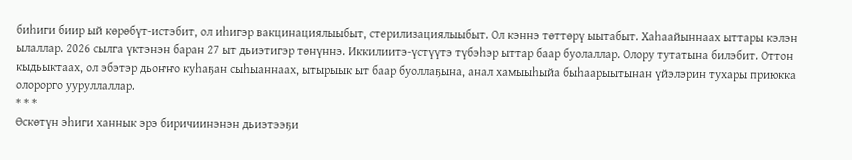биһиги биир ый көрөбүт-истэбит, ол иһигэр вакцинациялыыбыт, стерилизациялыыбыт. Ол кэннэ төттөрү ыытабыт. Хаһаайыннаах ыттары кэлэн ылаллар. 2026 сылга үктэнэн баран 27 ыт дьиэтигэр төнүннэ. Иккилиитэ-үстүүтэ түбэһэр ыттар баар буолаллар. Олору тутатына билэбит. Оттон кыдьыктаах, ол эбэтэр дьоҥҥо куһаҕан сыһыаннаах, ытырыык ыт баар буоллаҕына, анал хамыыһыйа быһаарыытынан үйэлэрин тухары приюкка олорорго ууруллаллар.
* * *
Өскөтүн эһиги ханнык эрэ биричиинэнэн дьиэтээҕи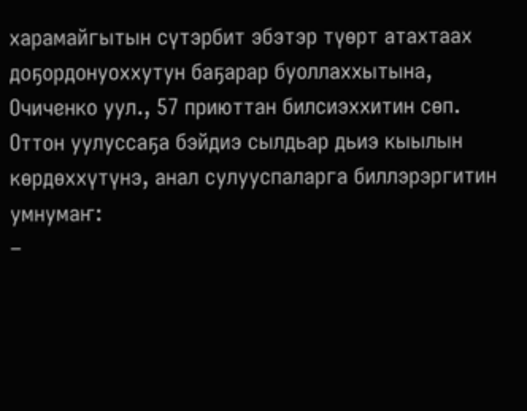харамайгытын сүтэрбит эбэтэр түөрт атахтаах доҕордонуоххутун баҕарар буоллаххытына, Очиченко уул., 57 приюттан билсиэххитин сөп.
Оттон уулуссаҕа бэйдиэ сылдьар дьиэ кыылын көрдөххүтүнэ, анал сулууспаларга биллэрэргитин умнумаҥ:
–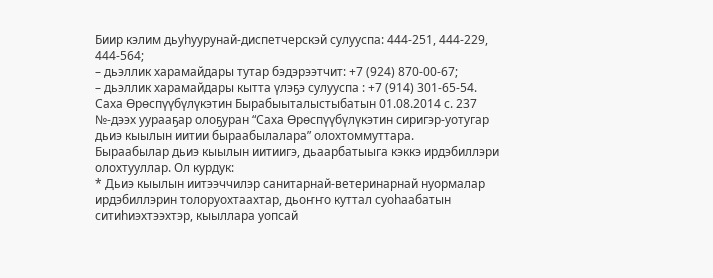Биир кэлим дьуһуурунай-диспетчерскэй сулууспа: 444-251, 444-229, 444-564;
– дьэллик харамайдары тутар бэдэрээтчит: +7 (924) 870-00-67;
– дьэллик харамайдары кытта үлэҕэ сулууспа : +7 (914) 301-65-54.
Саха Өрөспүүбүлүкэтин Бырабыыталыстыбатын 01.08.2014 с. 237 №-дээх уурааҕар олоҕуран “Саха Өрөспүүбүлүкэтин сиригэр-уотугар дьиэ кыылын иитии быраабылалара” олохтоммуттара.
Быраабылар дьиэ кыылын иитиигэ, дьаарбатыыга кэккэ ирдэбиллэри олохтууллар. Ол курдук:
* Дьиэ кыылын иитээччилэр санитарнай-ветеринарнай нуормалар ирдэбиллэрин толоруохтаахтар, дьоҥҥо куттал суоһаабатын ситиһиэхтээхтэр, кыыллара уопсай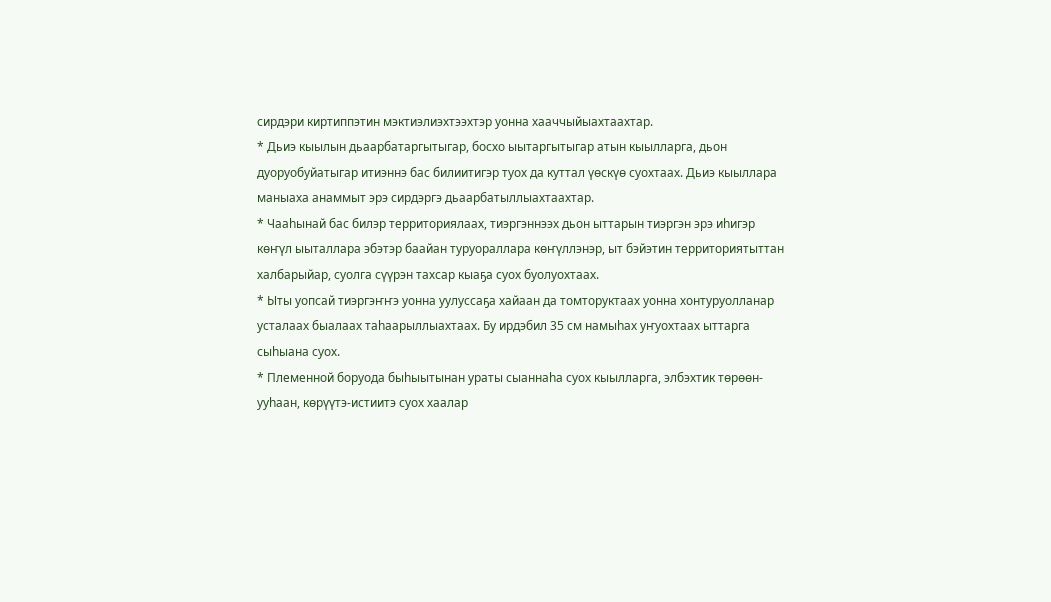сирдэри киртиппэтин мэктиэлиэхтээхтэр уонна хааччыйыахтаахтар.
* Дьиэ кыылын дьаарбатаргытыгар, босхо ыытаргытыгар атын кыылларга, дьон дуоруобуйатыгар итиэннэ бас билиитигэр туох да куттал үөскүө суохтаах. Дьиэ кыыллара маныаха анаммыт эрэ сирдэргэ дьаарбатыллыахтаахтар.
* Чааһынай бас билэр территориялаах, тиэргэннээх дьон ыттарын тиэргэн эрэ иһигэр көҥүл ыыталлара эбэтэр баайан туруораллара көҥүллэнэр, ыт бэйэтин территориятыттан халбарыйар, суолга сүүрэн тахсар кыаҕа суох буолуохтаах.
* Ыты уопсай тиэргэҥҥэ уонна уулуссаҕа хайаан да томторуктаах уонна хонтуруолланар усталаах быалаах таһаарыллыахтаах. Бу ирдэбил 35 см намыһах уҥуохтаах ыттарга сыһыана суох.
* Племенной боруода быһыытынан ураты сыаннаһа суох кыылларга, элбэхтик төрөөн-ууһаан, көрүүтэ-истиитэ суох хаалар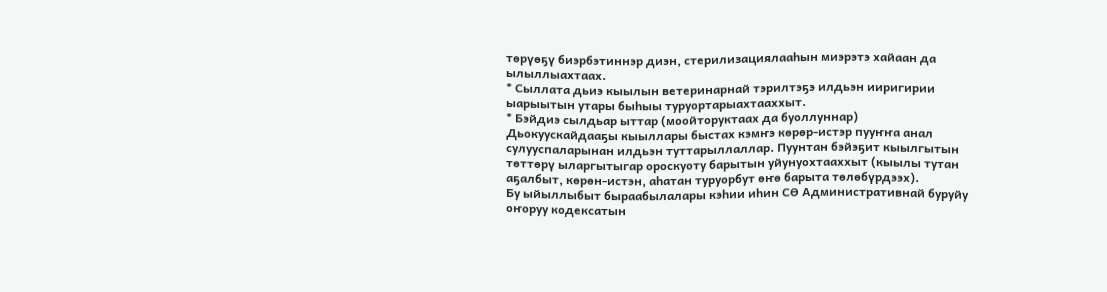төрүөҕү биэрбэтиннэр диэн, стерилизациялааһын миэрэтэ хайаан да ылыллыахтаах.
* Сыллата дьиэ кыылын ветеринарнай тэрилтэҕэ илдьэн ииригирии ыарыытын утары быһыы туруортарыахтааххыт.
* Бэйдиэ сылдьар ыттар (моойторуктаах да буоллуннар) Дьокуускайдааҕы кыыллары быстах кэмҥэ көрөр-истэр пууҥҥа анал сулууспаларынан илдьэн туттарыллаллар. Пуунтан бэйэҕит кыылгытын төттөрү ыларгытыгар ороскуоту барытын уйунуохтааххыт (кыылы тутан аҕалбыт, көрөн-истэн, аһатан туруорбут өҥө барыта төлөбүрдээх).
Бу ыйыллыбыт быраабылалары кэһии иһин СӨ Административнай буруйу оҥоруу кодексатын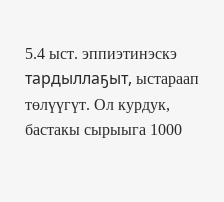5.4 ыст. эппиэтинэскэ тардыллаҕыт, ыстараап төлүүгүт. Ол курдук, бастакы сырыыга 1000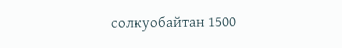солкуобайтан 1500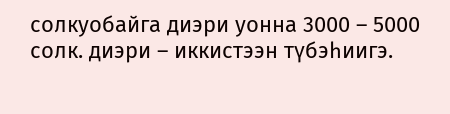солкуобайга диэри уонна 3000 – 5000 солк. диэри – иккистээн түбэһиигэ.